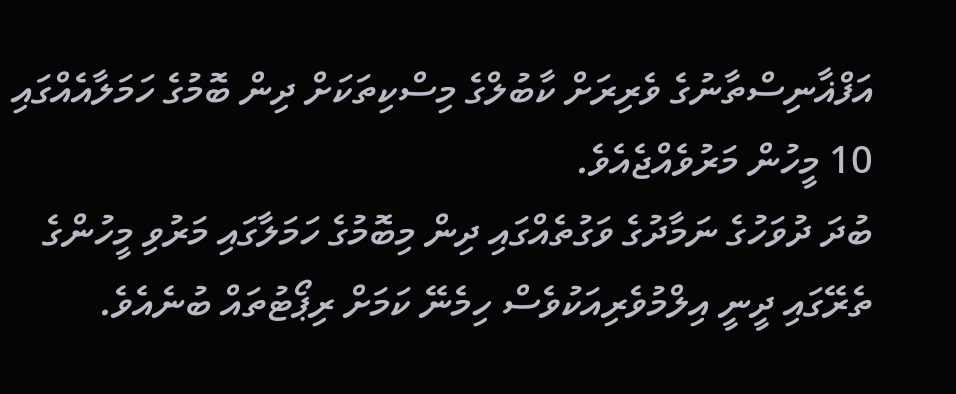އަފްޣާނިސްތާނުގެ ވެރިރަށް ކާބުލްގެ މިސްކިތަކަށް ދިން ބޮމުގެ ހަމަލާއެއްގައި 10 މީހުން މަރުވެއްޖެއެވެ.
ބުދަ ދުވަހުގެ ނަމާދުގެ ވަގުތެއްގައި ދިން މިބޮމުގެ ހަމަލާގައި މަރުވި މީހުންގެ ތެރޭގައި ދީނީ އިލްމުވެރިއަކުވެސް ހިމެނޭ ކަމަށް ރިޕޯޓުތައް ބުނެއެވެ.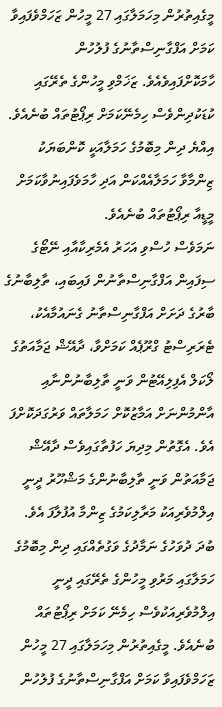މީގެއިތުރުން މިހަމަލާގައި 27 މީހުން ޒަހަމްވެފައިވާ ކަމަށް އަފްގާނިސްތާނުގެ ފުލުހުން ހާމަކޮށްފައިވެއެވެ. ޒަޚަމްވި މީހުންގެ ތެރޭގައި ކުޑަކުދިންވެސް ހިމެނޭކަމަށް ރިޕޯޓުތައް ބުނެއެވެ.
އިއްޔެ ދިން މިބޮމުގެ ހަމަލާއަކީ ކޮންބަޔަކު ޒިންމާވާ ހަމަލާއެއްކަން އަދި ހާމަވެފައިނުވާކަމަށް މީޑީއާ ރިޕޯޓުތައް ބުނެއެވެ.
ނަމަވެސް ހުސްވި އަހަރު އެމެރިކާއާއި ނޭޓޯގެ ސިފައިން އަފްގާނިސްތާނުން ފައިބައި، ތާލިބާނުގެ ބާރުގެ ދަށަށް އަފްގާނިސްތާނު ގެނައުމާއެކު، ޓެރަރިސްޓު ގްރޫޕެއް ކަމަށްވާ، ދާއޭޝް ޖަމާއަތުގެ ލޯކަލް އެފިލިއޭޓުން ވަނީ ތާލިބާނުންނާއި އާންމުންނަށް އަމާޒުކޮށް ހަމަލާތައް ވަރުގަދަކޮށްފަ އެވެ. އެގޮތުން މިދިޔަ ހަފުތާގައިވެސް ދާއޭޝް ޖަމާއަތުން ވަނީ ތާލިބާނުންގެ މަޝްހޫރު ދީނީ އިލްމުވެރިއަކު މަރާލިކަމުގެ ޒިންމާ އުފުލާފަ އެވެ.
ބުދަ ދުވަހުގެ ނަމާދުގެ ވަގުތެއްގައި ދިން މިބޮމުގެ ހަމަލާގައި މަރުވި މީހުންގެ ތެރޭގައި ދީނީ އިލްމުވެރިއަކުވެސް ހިމެނޭ ކަމަށް ރިޕޯޓުތައް ބުނެއެވެ. މީގެއިތުރުން މިހަމަލާގައި 27 މީހުން ޒަހަމްވެފައިވާ ކަމަށް އަފްގާނިސްތާނުގެ ފުލުހުން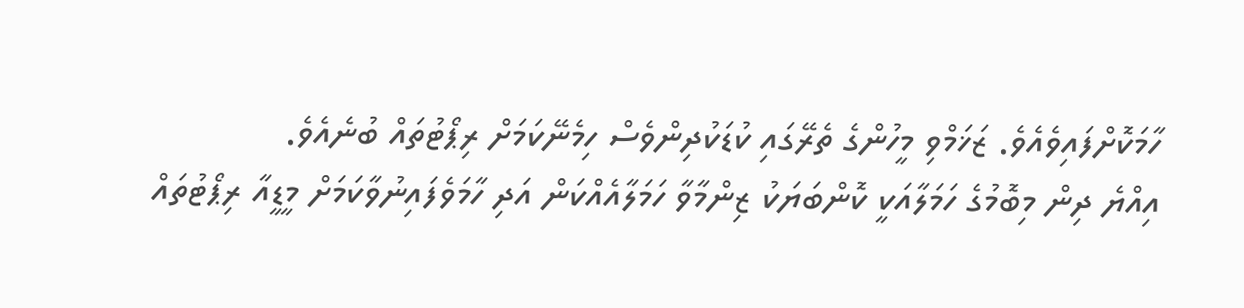ހާމަކޮށްފައިވެއެވެ. ޒަޚަމްވި މީހުންގެ ތެރޭގައި ކުޑަކުދިންވެސް ހިމެނޭކަމަށް ރިޕޯޓުތައް ބުނެއެވެ.
އިއްޔެ ދިން މިބޮމުގެ ހަމަލާއަކީ ކޮންބަޔަކު ޒިންމާވާ ހަމަލާއެއްކަން އަދި ހާމަވެފައިނުވާކަމަށް މީޑީއާ ރިޕޯޓުތައް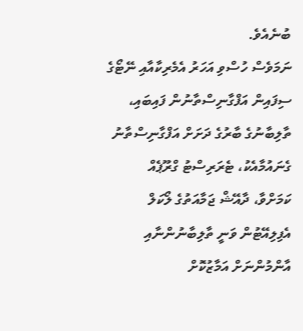ބުނެއެވެ.
ނަމަވެސް ހުސްވި އަހަރު އެމެރިކާއާއި ނޭޓޯގެ ސިފައިން އަފްގާނިސްތާނުން ފައިބައި، ތާލިބާނުގެ ބާރުގެ ދަށަށް އަފްގާނިސްތާނު ގެނައުމާއެކު، ޓެރަރިސްޓު ގްރޫޕެއް ކަމަށްވާ، ދާއޭޝް ޖަމާއަތުގެ ލޯކަލް އެފިލިއޭޓުން ވަނީ ތާލިބާނުންނާއި އާންމުންނަށް އަމާޒުކޮށް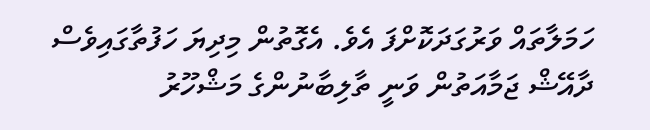ހަމަލާތައް ވަރުގަދަކޮށްފަ އެވެ. އެގޮތުން މިދިޔަ ހަފުތާގައިވެސް ދާއޭޝް ޖަމާއަތުން ވަނީ ތާލިބާނުންގެ މަޝްހޫރު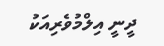ދީނީ އިލްމުވެރިއަކު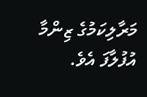މަރާލިކަމުގެ ޒިންމާ އުފުލާފަ އެވެ.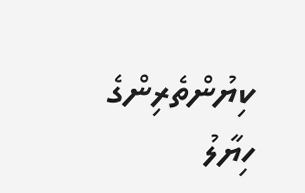ކިޔުންތެރިންގެ ހިޔާލު